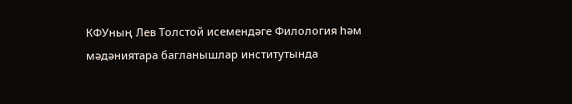КФУның Лев Толстой исемендәге Филология һәм мәдәниятара багланышлар институтында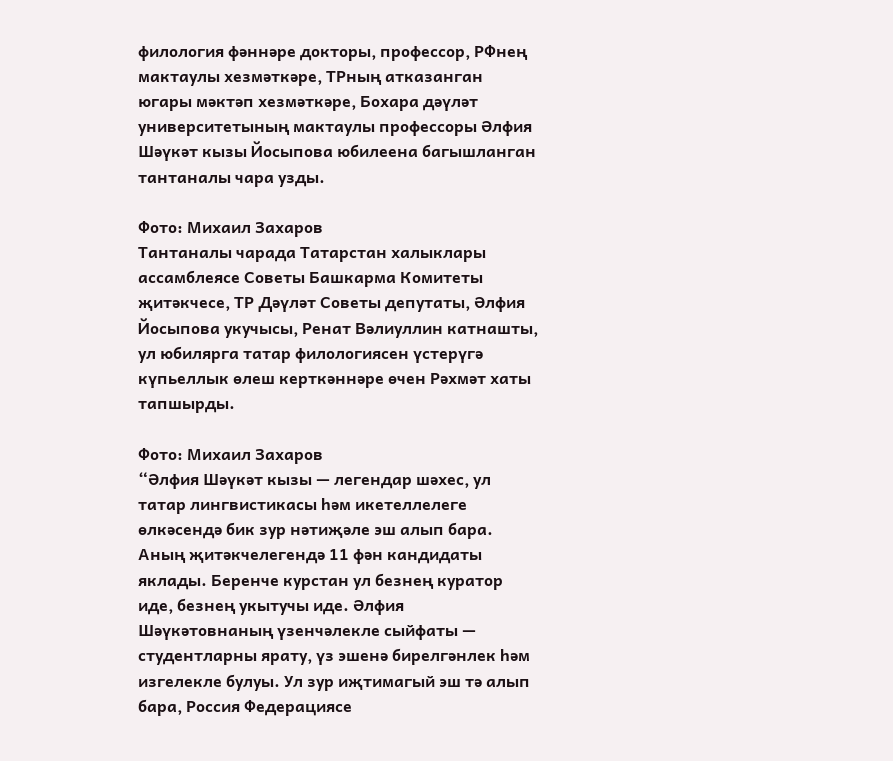филология фәннәре докторы, профессор, РФнең мактаулы хезмәткәре, ТРның атказанган югары мәктәп хезмәткәре, Бохара дәүләт университетының мактаулы профессоры Әлфия Шәүкәт кызы Йосыпова юбилеена багышланган тантаналы чара узды.

Фото: Михаил Захаров
Тантаналы чарада Татарстан халыклары ассамблеясе Советы Башкарма Комитеты җитәкчесе, ТР Дәүләт Советы депутаты, Әлфия Йосыпова укучысы, Ренат Вәлиуллин катнашты, ул юбилярга татар филологиясен үстерүгә күпьеллык өлеш керткәннәре өчен Рәхмәт хаты тапшырды.

Фото: Михаил Захаров
“Әлфия Шәүкәт кызы — легендар шәхес, ул татар лингвистикасы һәм икетеллелеге өлкәсендә бик зур нәтиҗәле эш алып бара. Аның җитәкчелегендә 11 фән кандидаты яклады. Беренче курстан ул безнең куратор иде, безнең укытучы иде. Әлфия Шәүкәтовнаның үзенчәлекле сыйфаты — студентларны ярату, үз эшенә бирелгәнлек һәм изгелекле булуы. Ул зур иҗтимагый эш тә алып бара, Россия Федерациясе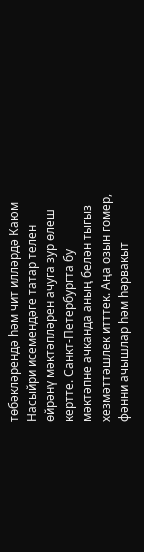төбәкләрендә һәм чит илләрдә Каюм Насыйри исемендәге татар телен өйрәнү мәктәпләрен ачуга зур өлеш кертте. Санкт-Петербургта бу мәктәпне ачканда аның белән тыгыз хезмәттәшлек итттек. Аңа озын гомер, фәнни ачышлар һәм һәрвакыт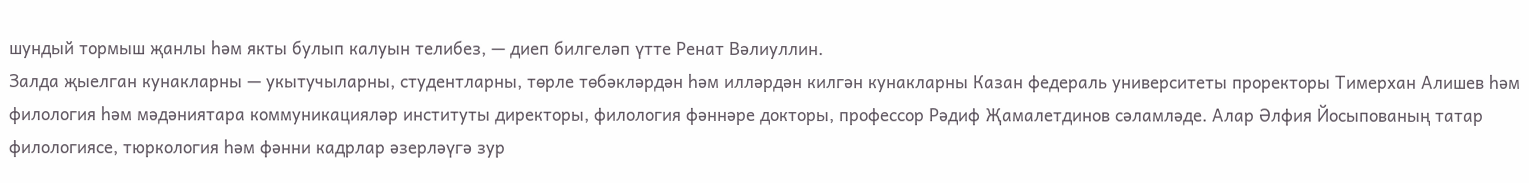шундый тормыш җанлы һәм якты булып калуын телибез, — диеп билгеләп үтте Ренат Вәлиуллин.
Залда җыелган кунакларны — укытучыларны, студентларны, төрле төбәкләрдән һәм илләрдән килгән кунакларны Казан федераль университеты проректоры Тимерхан Алишев һәм филология һәм мәдәниятара коммуникацияләр институты директоры, филология фәннәре докторы, профессор Рәдиф Җамалетдинов сәламләде. Алар Әлфия Йосыпованың татар филологиясе, тюркология һәм фәнни кадрлар әзерләүгә зур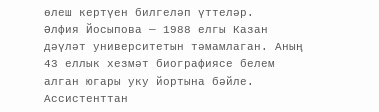өлеш кертүен билгеләп үттеләр.
Әлфия Йосыпова — 1988 елгы Казан дәүләт университетын тәмамлаган. Аның 43 еллык хезмәт биографиясе белем алган югары уку йортына бәйле. Ассистенттан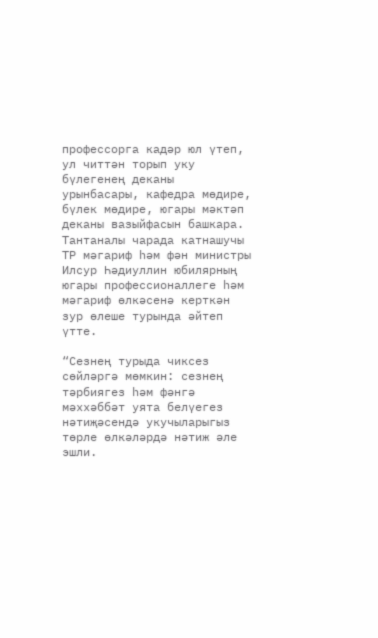профессорга кадәр юл үтеп, ул читтән торып уку бүлегенең деканы урынбасары, кафедра мөдире, бүлек мөдире, югары мәктәп деканы вазыйфасын башкара.
Тантаналы чарада катнашучы ТР мәгариф һәм фән министры Илсур Һәдиуллин юбилярның югары профессионаллеге һәм мәгариф өлкәсенә керткән зур өлеше турында әйтеп үтте.

“Сезнең турыда чиксез сөйләргә мөмкин: сезнең тәрбиягез һәм фәнгә мәххәббәт уята белүегез нәтиҗәсендә укучыларыгыз төрле өлкәләрдә нәтиж әле эшли.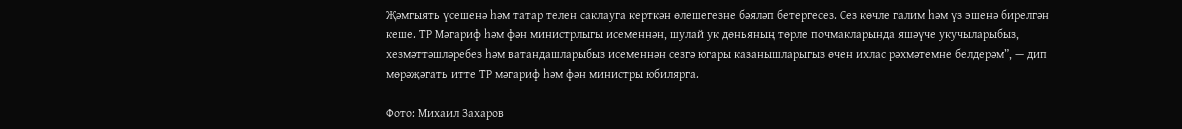Җәмгыять үсешенә һәм татар телен саклауга керткән өлешегезне бәяләп бетергесез. Сез көчле галим һәм үз эшенә бирелгән кеше. ТР Мәгариф һәм фән министрлыгы исеменнән, шулай ук дөньяның төрле почмакларында яшәүче укучыларыбыз, хезмәттәшләребез һәм ватандашларыбыз исеменнән сезгә югары казанышларыгыз өчен ихлас рәхмәтемне белдерәм”, — дип мөрәҗәгать итте ТР мәгариф һәм фән министры юбилярга.

Фото: Михаил Захаров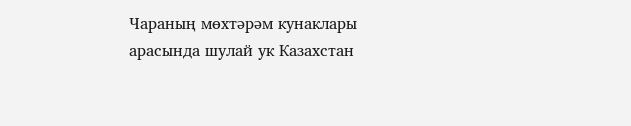Чараның мөхтәрәм кунаклары арасында шулай ук Казахстан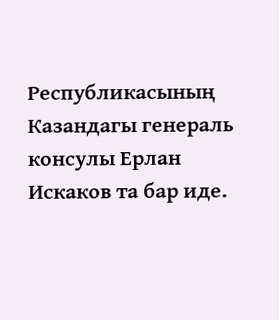Республикасының Казандагы генераль консулы Ерлан Искаков та бар иде.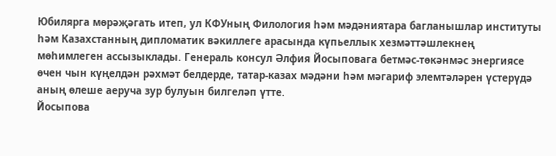Юбилярга мөрәҗәгать итеп, ул КФУның Филология һәм мәдәниятара багланышлар институты һәм Казахстанның дипломатик вәкиллеге арасында күпьеллык хезмәттәшлекнең мөһимлеген ассызыклады. Генераль консул Әлфия Йосыповага бетмәс-төкәнмәс энергиясе өчен чын күңелдән рәхмәт белдерде, татар-казах мәдәни һәм мәгариф элемтәләрен үстерүдә аның өлеше аеруча зур булуын билгеләп үтте.
Йосыпова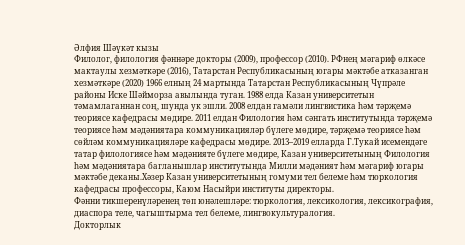Әлфия Шәүкәт кызы
Филолог, филология фәннәре докторы (2009), профессор (2010). РФнең мәгариф өлкәсе мактаулы хезмәткәре (2016), Татарстан Республикасының югары мәктәбе атказанган хезмәткәре (2020) 1966 елның 24 мартында Татарстан Республикасының Чүпрәле районы Иске Шәйморза авылында туган. 1988 елда Казан университетын тәмамлаганнан соң, шунда ук эшли. 2008 елдан гамәли лингвистика һәм тәрҗемә теориясе кафедрасы мөдире. 2011 елдан Филология һәм сәнгать институтында тәрҗемә теориясе һәм мәдәниятара коммуникацияләр бүлеге мөдире, тәрҗемә теориясе һәм сөйләм коммуникацияләре кафедрасы мөдире. 2013–2019 елларда Г.Тукай исемендәге татар филологиясе һәм мәдәнияте бүлеге мөдире, Казан университетының Филология һәм мәдәниятара багланышлар институтында Милли мәдәният һәм мәгариф югары мәктәбе деканы.Хәзер Казан университетының гомуми тел белеме һәм тюркология кафедрасы профессоры, Каюм Насыйри институты директоры.
Фәнни тикшеренүләренең төп юнәлешләре: тюркология, лексикология, лексикография, диаспора теле, чагыштырма тел белеме, лингвокультуралогия.
Докторлык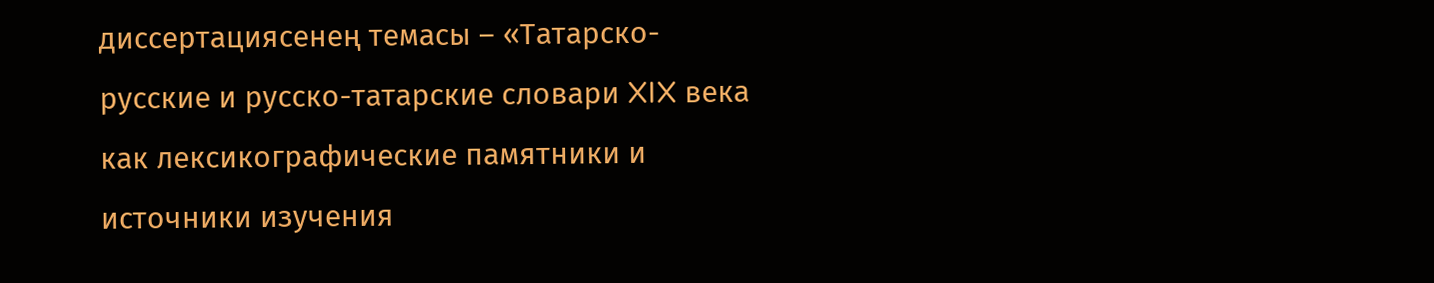диссертациясенең темасы – «Татарско-русские и русско-татарские словари XIX века как лексикографические памятники и источники изучения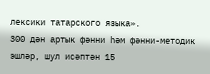лексики татарского языка».
300 дән артык фәнни һәм фәнни-методик эшләр, шул исәптән 15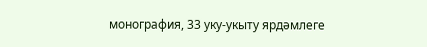монография, 33 уку-укыту ярдәмлеге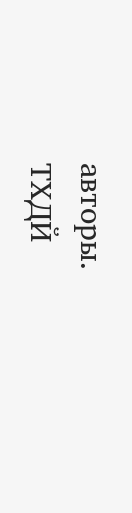авторы.
ТХДЙ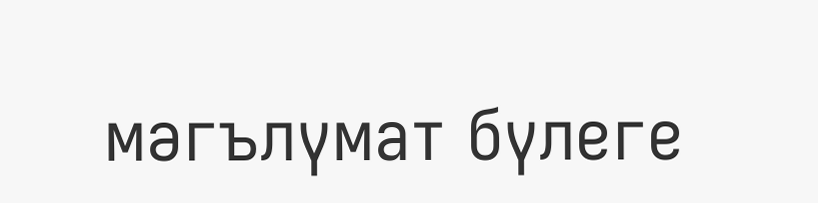мәгълүмат бүлеге